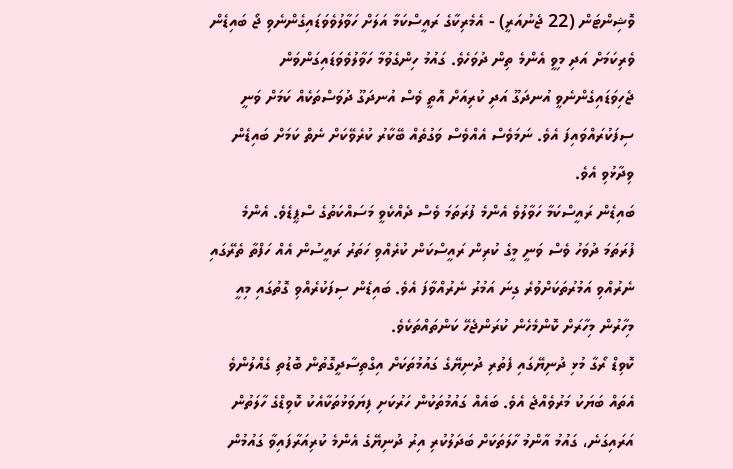ވޮޝިންޓަން (22 ޖެނުއަރީ) - އެމެރިކާގެ ރައީސްކަމާ އަލަށް ހަވާލުވެވަޑައިގެންނެވި ޖޯ ބައިޑެން ވެރިކަމަށް އަދި މިވީ އެންމެ ތިން ދުވަހެވެ. ގައުމު ހިންގެވުމާ ހަވާލުވެވަޑައިގަންވަން ޖެހިވަޑައިގެންނެވީ އުނދަގޫ އަދި ކުރިއަށް އޮތީ ވެސް އުނދަގޫ ދުވަސްތަކެއް ކަމަށް ވަނީ ސިފަކުރައްވައިފަ އެވެ. ނަމަވެސް އެއްވެސް ވަގުތެއް ބޭކާރު ކުރެވޭކަށް ނެތް ކަމަށް ބައިޑެން ވިދާޅުވި އެވެ.
ބައިޑެން ރައީސްކަމާ ހަވާލުވެ އެންމެ ފުރަތަމަ ވެސް ދެއްކެވީ މަސައްކަތުގެ ސްޕީޑެވެ. އެންމެ ފުރަތަމަ ދުވަހު ވެސް ވަނީ މީގެ ކުރިން ރައީސްކަން ކުރެއްވި ހަތަރު ރައީސުން އެއް ހަފްތާ ތެރޭގައި ނެރުއްވި އަމުރުތަކަށްވުރެ ގިނަ އަމުރު ނެރުއްވާފަ އެވެ. ބައިޑެން ސިފަކުރެއްވި ގޮތުގައި މިއީ މިހާރުން މިހާރަށް ކޮންމެހެން ކުރަންޖެހޭ ކަންތައްތަކެވެ.
ކޮވިޑް ރޯގާ މުޅި ދުނިޔޭގައި ފެތުރި ދުނިޔޭގެ ގައުމުތަކަށް އިގްތިސާދީގޮތުން ބޮޑުތި ގެއްލުންވެ އެތައް ބަޔަކު މަރުވެއްޖެ އެވެ. ބައެއް ގައުމުތަކުން ހަރުކަށި ފިޔަވަޅުތަކާއެކު ކޮވިޑްގެ ހާލަތުން އަރައިގަނެ، ގައުމު އާންމު ހާލަތަކަށް ބަދަލުކުރި އިރު ދުނިޔޭގެ އެންމެ ކުރިއަރާފައިވާ ގައުމުން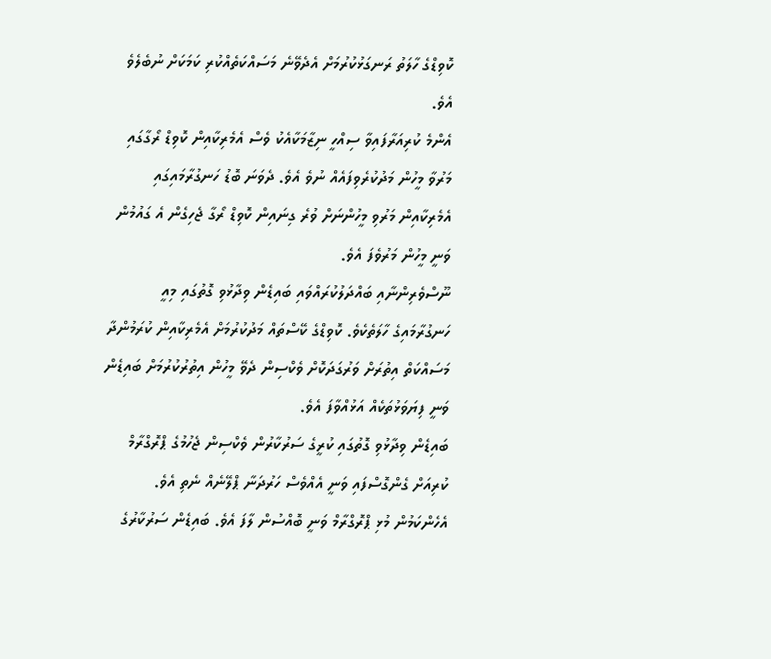ކޮވިޑްގެ ހާލަތު ރަނގަޅުކުރުމަށް އެދެވޭނެ މަސައްކަތެއްކުރި ކަމަކަށް ނުބެލެވެ އެވެ.
އެންމެ ކުރިއަރާފައިވާ ސިއްހީ ނިޒާމަކާއެކު ވެސް އެމެރިކާއިން ކޮވިޑް ރޯގާގައި މަރުވާ މީހުން މަދުކުރެވިފައެއް ނުވެ އެވެ. ދެވަނަ ބޮޑު ހަނގުރާމައިގައި އެމެރިކާއިން މަރުވި މީހުންނަށް ވުރެ ގިނައިން ކޮވިޑް ރޯގާ ޖެހިގެން އެ ގައުމުން ވަނީ މީހުން މަރުވެފަ އެވެ.
ނޫސްވެރިންނާއި ބައްދަލުކުރައްވައި ބައިޑެން ވިދާޅުވި ގޮތުގައި މިއީ ހަނގުރާމައިގެ ހާލަތެކެވެ. ކޮވިޑްގެ ކޭސްތައް މަދުކުރުމަށް އެމެރިކާއިން ކުރަމުންދާ މަސައްކަތް އިތުރަށް ވަރުގަދަކޮށް ވެކްސިން ދެވޭ މީހުން އިތުރުކުރުމަށް ބައިޑެން ވަނީ ފިޔަވަޅުތަކެއް އަޅުއްވާފަ އެވެ.
ބައިޑެން ވިދާޅުވި ގޮތުގައި ކުރީގެ ސަރުކާރުން ވެކްސިން ޖެހުމުގެ ޕްރޮގްރާމް ކުރިއަށް ގެންގޮސްފައި ވަނީ އެއްވެސް ހަރުދަނާ ޕްލޭނެއް ނެތި އެވެ. އެހެންކަމުން މުޅި ޕްރޮގްރާމް ވަނީ ބޮއްސުން ލާފަ އެވެ. ބައިޑެން ސަރުކާރުގެ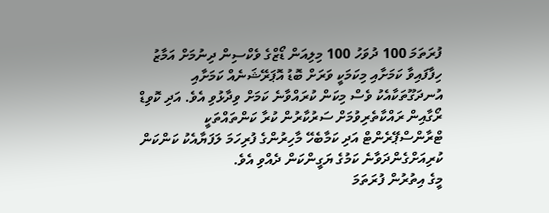ފުރަތަމަ 100 ދުވަހު 100 މިލިއަން ޑޯޒްގެ ވެކްސިން ދިނުމަށް އަމާޒު ހިފާފައިވާ ކަމަށާއި މިކަމަކީ ވަރަށް ބޮޑު އޮޕަރޭޝަނެއް ކަމަށާއި އުނދަގޫތަކާއެކު ވެސް މިކަން ކުރައްވާނެ ކަމަށް ވިދާޅުވި އެވެ. އަދި ކޮވިޑް ރޯގާއިން ރައްކާތެރިވުމަށް ސަރުކާރުން ކުރާ ކަންތައްތަކީ ޓްރާންސްޕޭރެންޓް އަދި ކަމާބެހޭ މާހިރުންގެ ފުރިހަމަ ލަފަޔާއެކު ކަންކަން ކުރިއަށްގެންދަވާނެ ކަމުގެ ޔަގީންކަން ދެއްވި އެވެ.
މީގެ އިތުރުން ފުރަތަމަ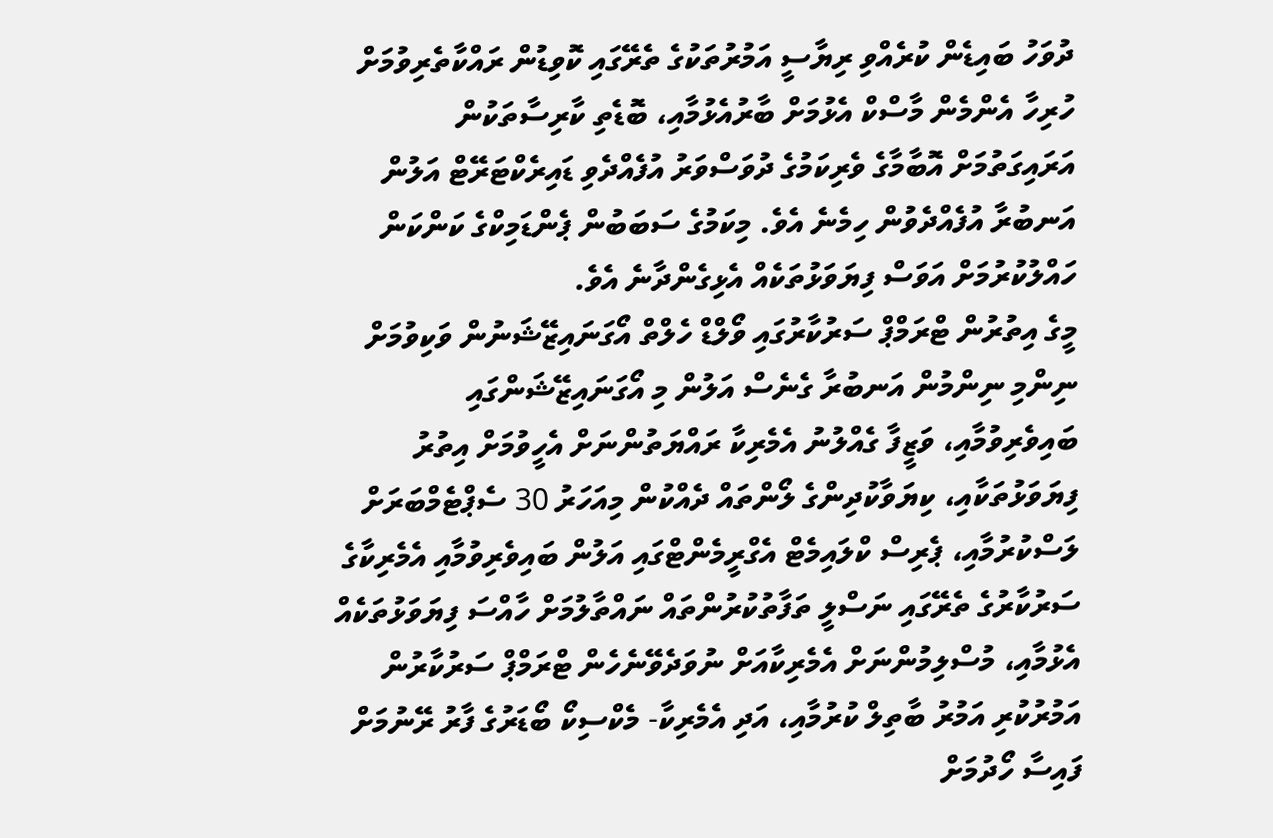ދުވަހު ބައިޑެން ކުރެއްވި ރިޔާސީ އަމުރުތަކުގެ ތެރޭގައި ކޮވިޑުން ރައްކާތެރިވުމަށް ހުރިހާ އެންމެން މާސްކް އެޅުމަށް ބާރުއެޅުމާއި، ބޮޑެތި ކާރިސާތަކުން އަރައިގަތުމަށް އޮބާމާގެ ވެރިކަމުގެ ދުވަސްވަރު އުފެއްދެވި ޑައިރެކްޓަރޭޓް އަލުން އަނބުރާ އުފެއްދެވުން ހިމެނެ އެވެ. މިކަމުގެ ސަބަބުން ޕެންޑަމިކްގެ ކަންކަން ހައްލުކުރުމަށް އަވަސް ފިޔަވަޅުތަކެއް އެޅިގެންދާނެ އެވެ.
މީގެ އިތުރުން ޓްރަމްޕް ސަރުކާރުގައި ވޯލްޑް ހެލްތް އޯގަނައިޒޭޝަނުން ވަކިވުމަށް ނިންމި ނިންމުން އަނބުރާ ގެނެސް އަލުން މި އޯގަނައިޒޭޝަންގައި ބައިވެރިވުމާއި، ވަޒީފާ ގެއްލުނު އެމެރިކާ ރައްޔަތުންނަށް އެހީވުމަށް އިތުރު ފިޔަވަޅުތަކާއި، ކިޔަވާކުދިންގެ ލޯންތައް ދެއްކުން މިއަހަރު 30 ސެޕްޓެމްބަރަށް ލަސްކުރުމާއި، ޕެރިސް ކްލައިމެޓް އެގްރީމެންޓްގައި އަލުން ބައިވެރިވުމާއި އެމެރިކާގެ ސަރުކާރުގެ ތެރޭގައި ނަސްލީ ތަފާތުކުރުންތައް ނައްތާލުމަށް ހާއްސަ ފިޔަވަޅުތަކެއް އެޅުމާއި، މުސްލިމުންނަށް އެމެރިކާއަށް ނުވަދެވޭނެހެން ޓްރަމްޕް ސަރުކާރުން އަމުރުކުރި އަމުރު ބާތިލް ކުރުމާއި، އަދި އެމެރިކާ- މެކްސިކޯ ބޯޑަރުގެ ފާރު ރޭނުމަށް ފައިސާ ހޯދުމަށް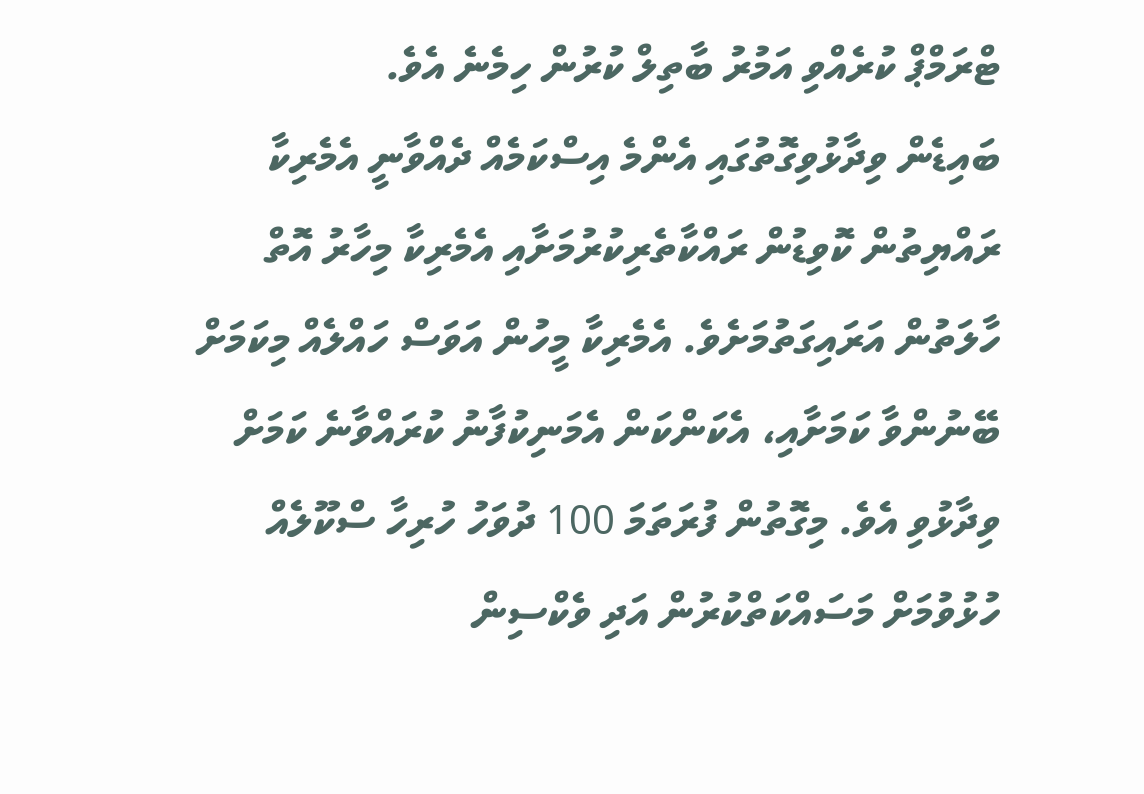ޓްރަމްޕް ކުރެއްވި އަމުރު ބާތިލް ކުރުން ހިމެނެ އެވެ.
ބައިޑެން ވިދާޅުވިގޮތުގައި އެންމެ އިސްކަމެއް ދެއްވާނީ އެމެރިކާ ރައްޔިތުން ކޮވިޑުން ރައްކާތެރިކުރުމަށާއި އެމެރިކާ މިހާރު އޮތް ހާލަތުން އަރައިގަތުމަށެވެ. އެމެރިކާ މީހުން އަވަސް ހައްލެއް މިކަމަށް ބޭނުންވާ ކަމަށާއި، އެކަންކަން އެމަނިކުފާނު ކުރައްވާނެ ކަމަށް ވިދާޅުވި އެވެ. މިގޮތުން ފުރަތަމަ 100 ދުވަހު ހުރިހާ ސްކޫލެއް ހުޅުވުމަށް މަސައްކަތްކުރުން އަދި ވެކްސިން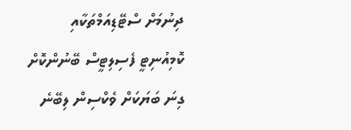ދިނުމަށް ސްޓޭޑިއަމްތަކާއި ކޮމިއުނިޓީ ފެސިލިޓީސް ބޭނުންކޮށް ގިނަ ބަޔަކަށް ވެކްސިން ލިބޭނެ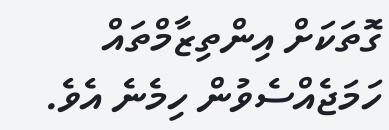ގޮތަކަށް އިންތިޒާމްތައް ހަމަޖެއްސެވުން ހިމެނެ އެވެ.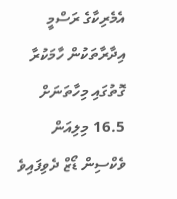އެމެރިކާގެ ރަސްމީ އިދާރާތަކުން ހާމަކުރާ ގޮތުގައި މިހާތަނަށް 16.5 މިލިއަން ވެކްސިން ޑޯޒް ދެވިފައިވެ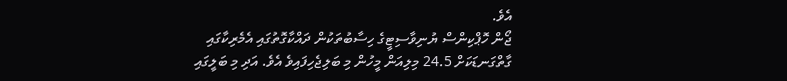އެވެ.
ޖޯން ހޮޕްކިންސް ޔުނިވާސިޓީގެ ހިސާބުތަކުން ދައްކާގޮތުގައި އެމެރިކާގައި ގާތްގަނޑަކަށް 24.5 މިލިއަން މީހުން މި ބަލިޖެހިފައިވެ އެވެ. އަދި މި ބަލީގައި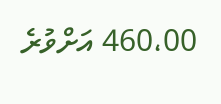460،00 އަށްވުރެ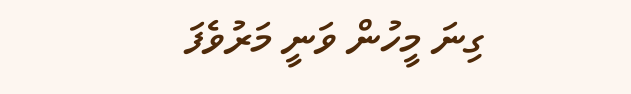ގިނަ މީހުން ވަނީ މަރުވެފަ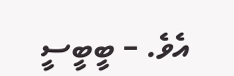އެވެ. – ބީބީސީ